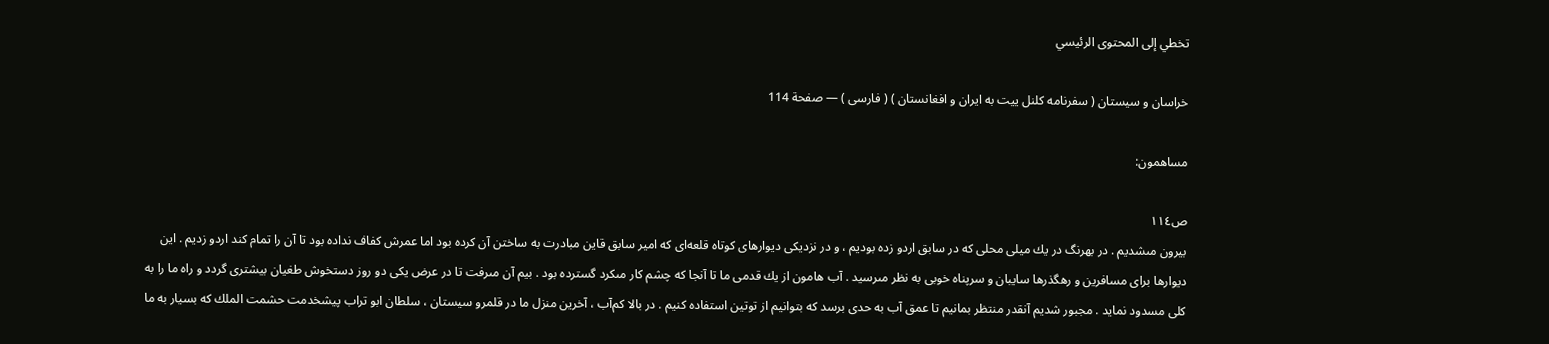تخطي إلى المحتوى الرئيسي

خراسان و سيستان ( سفرنامه كلنل ييت به ايران و افغانستان ) ( فارسى ) — صفحة 114

مساهمون:

ص١١٤
بيرون مىشديم . در بهرنگ در يك ميلى محلى كه در سابق اردو زده بوديم ، و در نزديكى ديوارهاى كوتاه قلعه‌اى كه امير سابق قاين مبادرت به ساختن آن كرده بود اما عمرش كفاف نداده بود تا آن را تمام كند اردو زديم . اين ديوارها براى مسافرين و رهگذرها سايبان و سرپناه خوبى به نظر مىرسيد . آب هامون از يك قدمى ما تا آنجا كه چشم كار مىكرد گسترده بود . بيم آن مىرفت تا در عرض يكى دو روز دستخوش طغيان بيشترى گردد و راه ما را به كلى مسدود نمايد . مجبور شديم آنقدر منتظر بمانيم تا عمق آب به حدى برسد كه بتوانيم از توتين استفاده كنيم . در بالا كم‌آب ، آخرين منزل ما در قلمرو سيستان ، سلطان ابو تراب پيشخدمت حشمت الملك كه بسيار به ما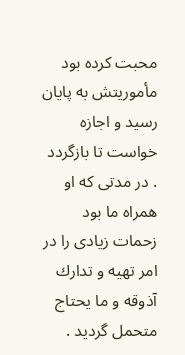محبت كرده بود مأموريتش به پايان رسيد و اجازه خواست تا بازگردد . در مدتى كه او همراه ما بود زحمات زيادى را در امر تهيه و تدارك آذوقه و ما يحتاج متحمل گرديد .